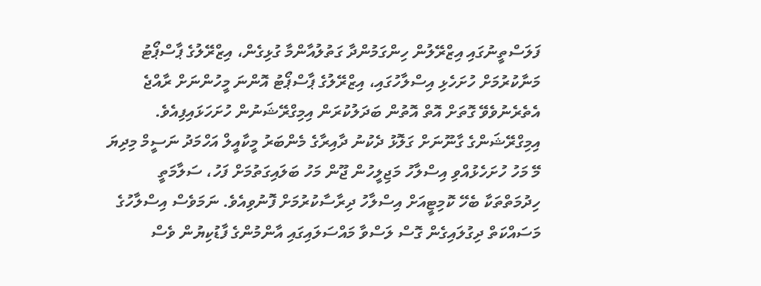ފަލަސްތީނުގައި އިޒްރޭލުން ހިންގަމުންދާ ގަތުލުއާންމާ ގުޅިގެން، އިޒްރޭލުގެ ޕާސްޕޯޓު މަނާކުރުމަށް ހުށަހެޅި އިސްލާހުގައި، އިޒްރޭލުގެ ޕާސްޕޯޓު އޮންނަ މީހުންނަށް ރާއްޖެ އެތެރެނުވެވޭ ގޮތަށް އޮތް އޮތުން ބަދަލުކުރަން އިމިގްރޭޝަނުން ހުށަހަޅައިފިއެވެ.
އިމިގްރޭޝަންގެ ގާނޫނަށް ގަލޮޅު ދެކުނު ދާއިރާގެ މެންބަރު މީކާއީލް އަހްމަދު ނަސީމް މިދިޔަ މޭ މަހު ހުށަހެޅުއްވި އިސްލާހު މަޖިލީހުން ޖޫން މަހު ބަލައިގަތުމަށް ފަހު، ސަލާމަތީ ހިދުމަތްތަކާ ބެހޭ ކޮމިޓީއަށް އިސްލާހު ދިރާސާކުރުމަށް ފޮނުވިއެވެ. ނަމަވެސް އިސްލާހުގެ މަސައްކަތް ދިގުލައިގެން ގޮސް ލަސްވާ މައްސަލައިގައި އާންމުންގެ ފާޑުކިޔުން ވެސް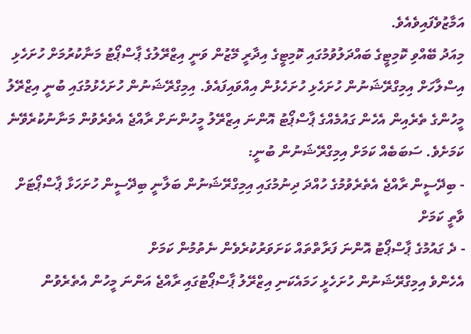އަމާޒުވެފައިވެއެވެ.
މިއަދު ބޭއްވި ކޮމިޓީގެ ބައްދަލުވުމުގައި ކޮމިޓީގެ އިދާރީ މޭޒުން ވަނީ އިޒްރޭލުގެ ޕާސްޕޯޓު މަނާކުރުމަށް ހުށަހެޅި އިސްލާހަށް އިމިގްރޭޝަނުން ހުށަހެޅި ހުށަހެޅުން އިއްވައިފައެވެ. އިމިގްރޭޝަނުން ހުށަހެޅުމުގައި ބުނީ އިޒްރޭލު މީހުންގެ ތެރެއިން އެހެން ގައުމެއްގެ ޕާސްޕޯޓު އޮންނަ އިޒްރޭލު މީހުންނަށް ރާއްޖެ އެތެރެވުން މަނާނުކުރެވޭނެ ކަމަށެވެ. ސަބަބެއް ކަމަށް އިމިގްރޭޝަނުން ބުނީ:
- ބިދޭސީން ރާއްޖެ އެތެރެވުމުގެ ހުއްދަ ދިނުމުގައި އިމިގްރޭޝަނުން ބަލާނީ ބިދޭސީން ހުށަހަޅާ ޕާސްޕޯޓަށް ވާތީ ކަމަށް
- ދެ ގައުމުގެ ޕާސްޕޯޓު އޮންނަ ފަރާތްތައް ކަށަވަރުކުރެވެން ނެތުމުން ކަމަށް
އެހެންވެ އިމިގްރޭޝަނުން ހުށަހެޅީ ހަމައެކަނި އިޒްރޭލު ޕާސްޕޯޓުގައި ރާއްޖެ އަންނަ މީހުން އެތެރެވުން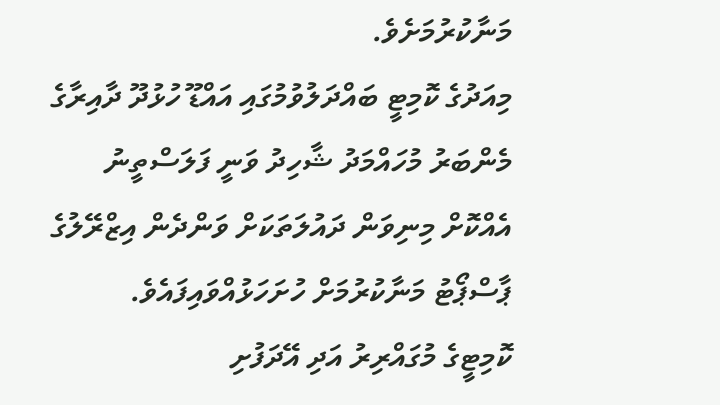މަނާކުރުމަށެވެ.
މިއަދުގެ ކޮމިޓީ ބައްދަލުވުމުގައި އައްޑޫ ހުޅުދޫ ދާއިރާގެ މެންބަރު މުހައްމަދު ޝާހިދު ވަނީ ފަލަސްތީނު އެއްކޮށް މިނިވަން ދައުލަތަކަށް ވަންދެން އިޒްރޭލުގެ ޕާސްޕޯޓު މަނާކުރުމަށް ހުށަހަޅުއްވައިފައެވެ.
ކޮމިޓީގެ މުގައްރިރު އަދި އޭދަފުށި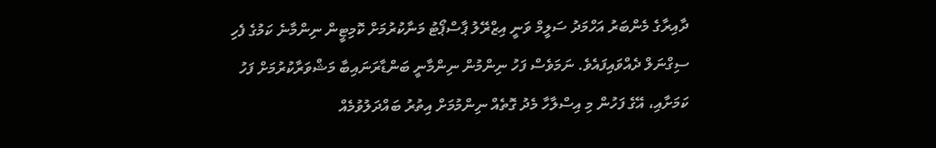ދާއިރާގެ މެންބަރު އަހްމަދު ސަލީމް ވަނީ އިޒްރޭލު ޕާސްޕޯޓު މަނާކުރުމަށް ކޮމިޓީން ނިންމާނެ ކަމުގެ ފެހި ސިގްނަލް ދެއްވައިފައެވެ. ނަމަވެސް ފަހު ނިންމުން ނިންމާނީ ބަންޑާރަނައިބާ މަޝްވަރާކުރުމަށް ފަހު ކަމަށާއި، އޭގެ ފަހުން މި އިސްލާހާ މެދު ގޮތެއް ނިންމުމަށް އިތުރު ބައްދަލުވުމެއް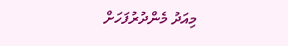މިއަދު މެންދުރުފަހަށް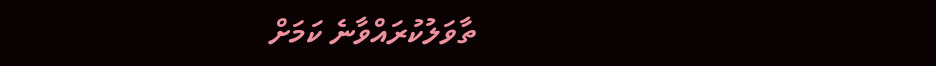ތާވަލުކުރައްވާނެ ކަމަށް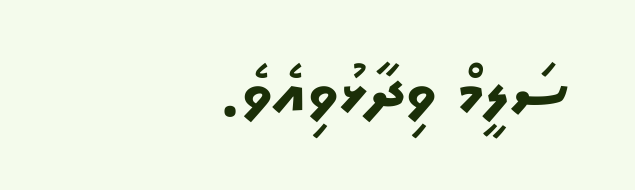ސަލީމް ވިދާޅުވިއެވެ.